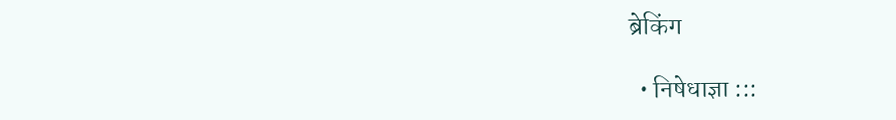ब्रेकिंग

  • निषेधाज्ञा :::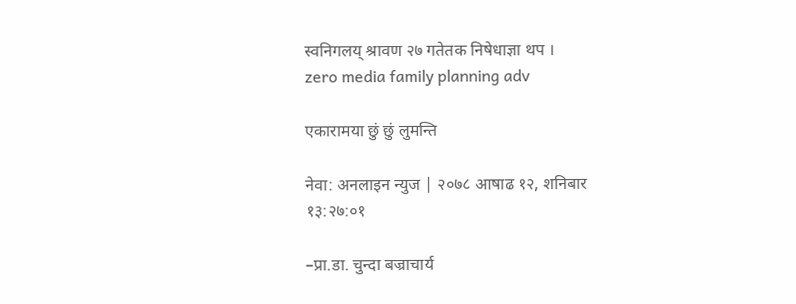स्वनिगलय् श्रावण २७ गतेतक निषेधाज्ञा थप ।
zero media family planning adv

एकारामया छुं छुं लुमन्ति

नेवा: अनलाइन न्युज | २०७८ आषाढ १२, शनिबार १३:२७:०१

–प्रा.डा. चुन्दा बज्राचार्य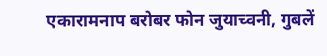एकारामनाप बरोबर फोन जुयाच्वनी, गुबलें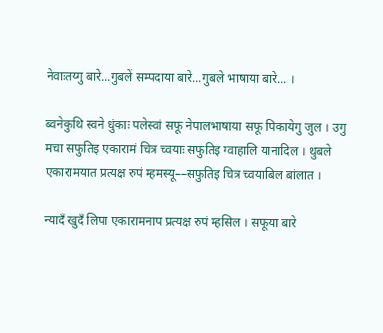नेवाःतय्गु बारे...गुबलें सम्पदाया बारे...गुबले भाषाया बारे... ।

ब्वनेकुथि स्वने धुंकाः पलेस्वां सफू नेपालभाषाया सफू पिकायेगु जुल । उगु मचा सफुतिइ एकारामं चित्र च्वयाः सफुतिइ ग्वाहालि यानादिल । थुबले एकारामयात प्रत्यक्ष रुपं म्हमस्यू––सफुतिइ चित्र च्वयाबिल बांलात ।

न्यादँ खुदँ लिपा एकारामनाप प्रत्यक्ष रुपं म्हसिल । सफूया बारे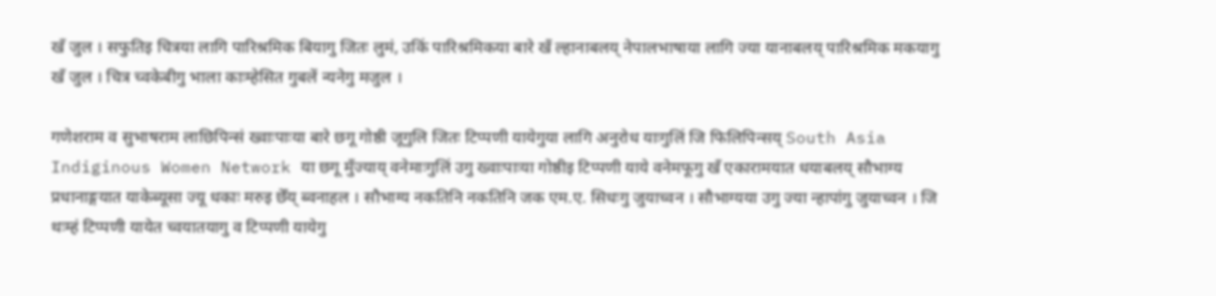खँ जुल । सफुतिइ चित्रया लागि पारिश्रमिक बियागु जितः लुमं, उकिं पारिश्रमिकया बारे खँ ल्हानाबलय् नेपालभाषाया लागि ज्या यानाबलय् पारिश्रमिक मकयागु खँ जुल । चित्र च्वकेबीगु भाला काःम्हेसित गुबलें न्यनेगु मजुल ।

गणेशराम व सुभाषराम लाछिपिन्सं ख्वाःपाःया बारे छगू गोष्ठी जूगुलि जितः टिप्पणी यायेगुया लागि अनुरोध याःगुलिं जि फिलिपिन्सय् South Asia Indiginous Women Network या छगू मुँज्याय् वनेमाःगुलिं उगु ख्वाःपाःया गोष्ठीइ टिप्पणी याये वनेमफूगु खँ एकारामयात धयाबलय् सौभाग्य प्रधानाङ्गयात याकेब्यूसा ज्यू धकाः मरुइ छेँय् ब्वनाहल । सौभाग्य नकतिनि नकतिनि जक एम.ए. सिधःगु जुयाच्वन । सौभाग्यया उगु ज्या न्हापांगु जुयाच्वन । जि थःम्हं टिप्पणी यायेत च्वयातयागु व टिप्पणी यायेगु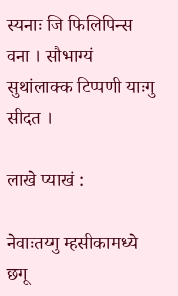स्यनाः जि फिलिपिन्स वना । सौभाग्यं सुथांलाक्क टिप्पणी याःगु सीदत ।

लाखे प्याखं :

नेवाःतय्गु म्हसीकामध्ये छगू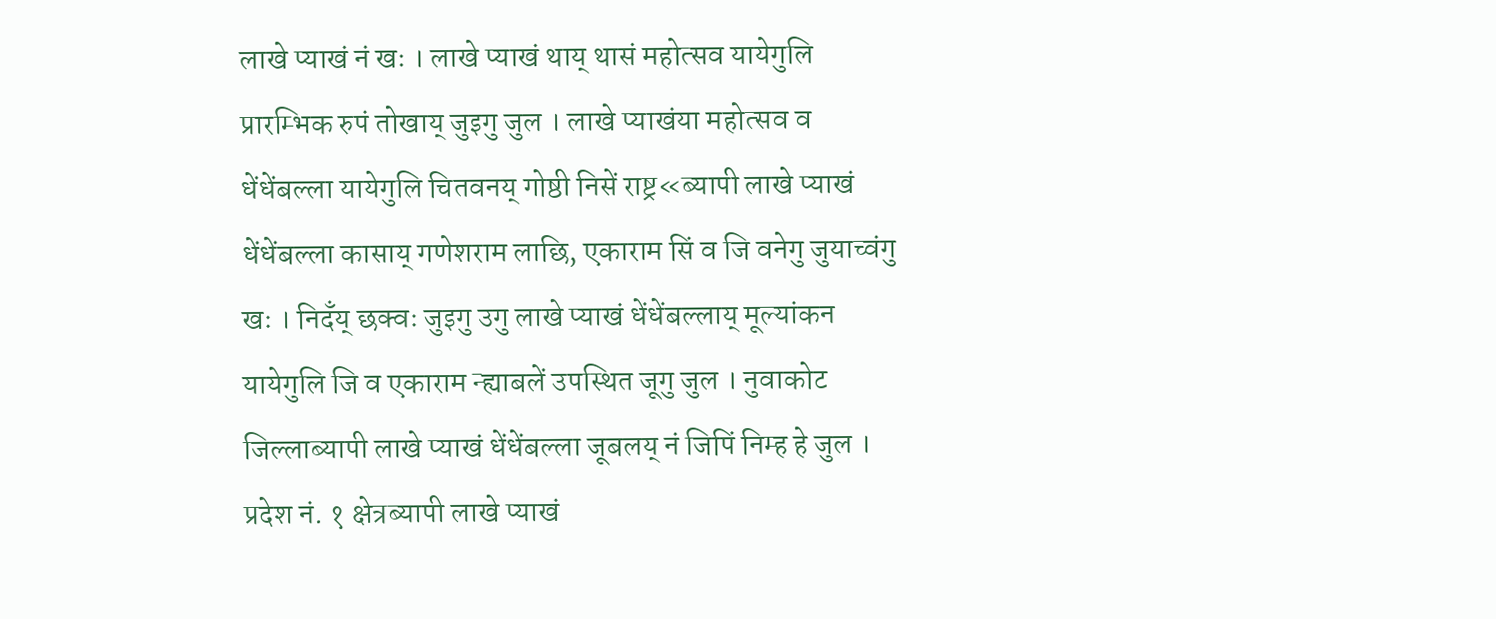लाखे प्याखं नं खः । लाखे प्याखं थाय् थासं महोत्सव यायेगुलि प्रारम्भिक रुपं तोखाय् जुइगु जुल । लाखे प्याखंया महोत्सव व धेंधेंबल्ला यायेगुलि चितवनय् गोष्ठी निसें राष्ट्र«ब्यापी लाखे प्याखं धेंधेंबल्ला कासाय् गणेशराम लाछि, एकाराम सिं व जि वनेगु जुयाच्वंगु खः । निदँय् छक्वः जुइगु उगु लाखे प्याखं धेंधेंबल्लाय् मूल्यांकन यायेगुलि जि व एकाराम न्ह्याबलें उपस्थित जूगु जुल । नुवाकोट जिल्लाब्यापी लाखे प्याखं धेंधेंबल्ला जूबलय् नं जिपिं निम्ह हे जुल । प्रदेश नं. १ क्षेत्रब्यापी लाखे प्याखं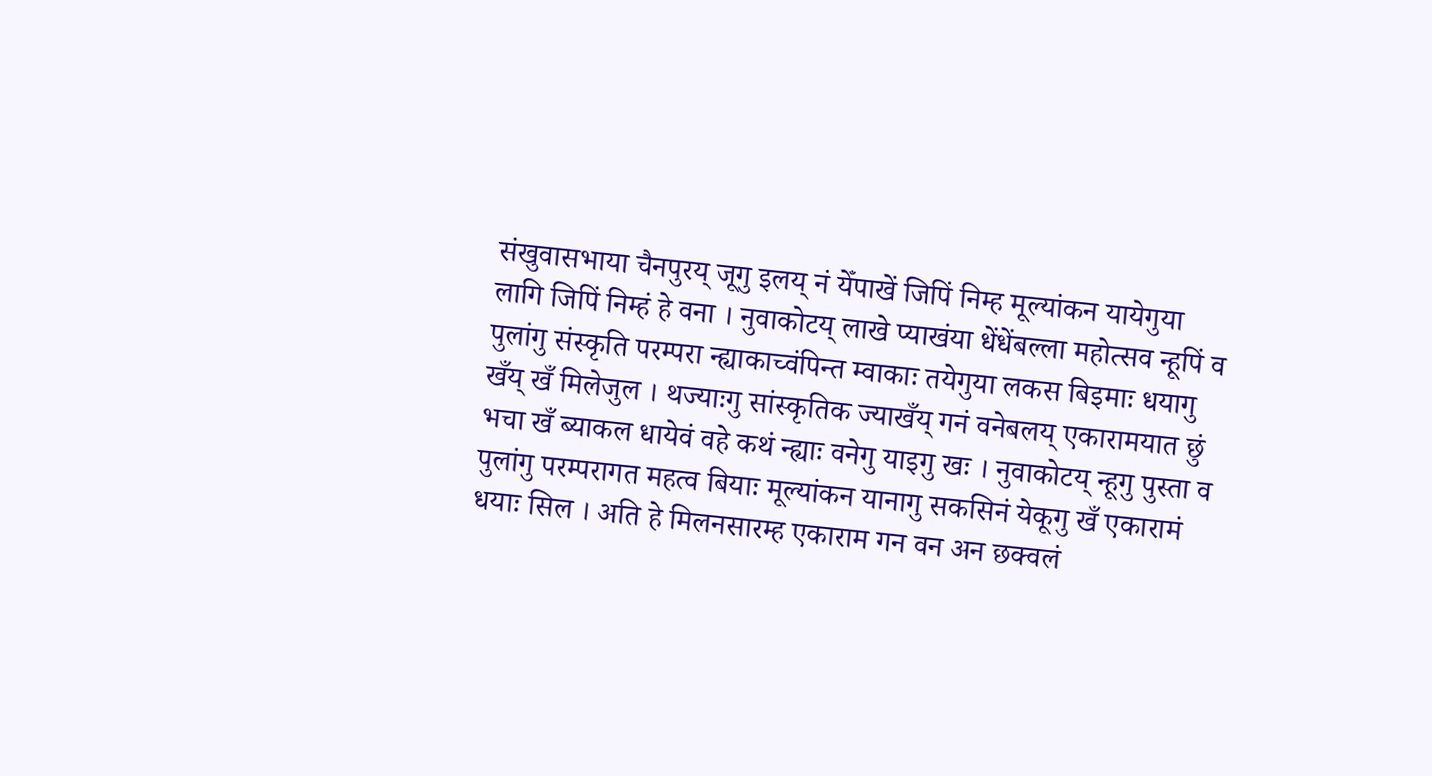संखुवासभाया चैनपुरय् जूगु इलय् नं येँपाखें जिपिं निम्ह मूल्यांकन यायेगुया लागि जिपिं निम्हं हे वना । नुवाकोटय् लाखे प्याखंया धेंधेंबल्ला महोत्सव न्हूपिं व पुलांगु संस्कृति परम्परा न्ह्याकाच्वंपिन्त म्वाकाः तयेगुया लकस बिइमाः धयागु खँय् खँ मिलेजुल । थज्याःगु सांस्कृतिक ज्याखँय् गनं वनेबलय् एकारामयात छुं भचा खँ ब्याकल धायेवं वहे कथं न्ह्याः वनेगु याइगु खः । नुवाकोटय् न्हूगु पुस्ता व पुलांगु परम्परागत महत्व बियाः मूल्यांकन यानागु सकसिनं येकूगु खँ एकारामं धयाः सिल । अति हे मिलनसारम्ह एकाराम गन वन अन छक्वलं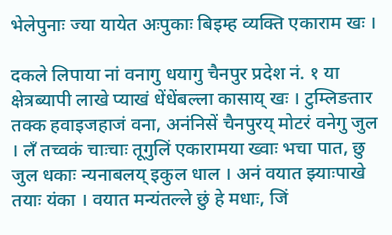भेलेपुनाः ज्या यायेत अःपुकाः बिइम्ह व्यक्ति एकाराम खः ।

दकले लिपाया नां वनागु धयागु चैनपुर प्रदेश नं. १ या क्षेत्रब्यापी लाखे प्याखं धेंधेंबल्ला कासाय् खः । टुम्लिङतार तक्क हवाइजहाजं वना, अनंनिसें चैनपुरय् मोटरं वनेगु जुल । लँ तच्वकं चाःचाः तूगुलिं एकारामया ख्वाः भचा पात, छु जुल धकाः न्यनाबलय् इकुल धाल । अनं वयात झ्याःपाखे तयाः यंका । वयात मन्यंतल्ले छुं हे मधाः, जिं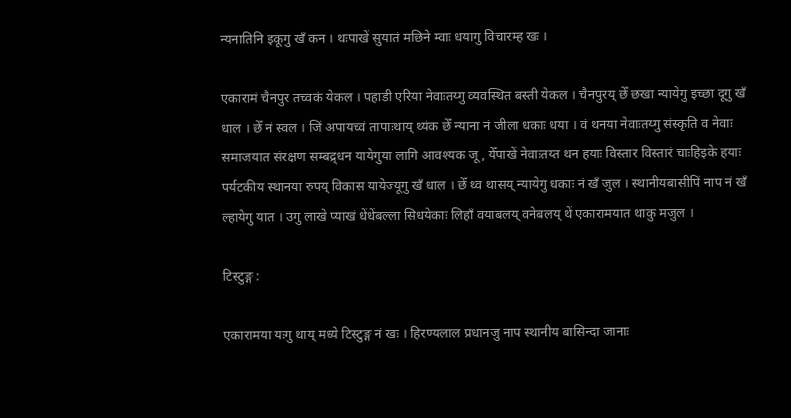न्यनातिनि इकूगु खँ कन । थःपाखें सुयातं मछिने म्वाः धयागु विचारम्ह खः ।

एकारामं चैनपुर तच्वकं येकल । पहाडी एरिया नेवाःतय्गु व्यवस्थित बस्ती येकल । चैनपुरय् छेँ छखा न्यायेगु इच्छा दूगु खँ धाल । छेँ नं स्वल । जिं अपायच्वं तापाःथाय् थ्यंक छेँ न्याना नं जीला धकाः धया । वं थनया नेवाःतय्गु संस्कृति व नेवाः समाजयात संरक्षण सम्बद्र्धन यायेगुया लागि आवश्यक जू, येँपाखें नेवाःतय्त थन हयाः विस्तार विस्तारं चाःहिइके हयाः पर्यटकीय स्थानया रुपय् विकास यायेज्यूगु खँ धाल । छेँ थ्व थासय् न्यायेगु धकाः नं खँ जुल । स्थानीयबासीपिं नाप नं खँ ल्हायेगु यात । उगु लाखे प्याखं धेंधेंबल्ला सिधयेकाः लिहाँ वयाबलय् वनेबलय् थें एकारामयात थाकु मजुल ।

टिस्टुङ्ग :

एकारामया यःगु थाय् मध्ये टिस्टुङ्ग नं खः । हिरण्यलाल प्रधानजु नाप स्थानीय बासिन्दा जानाः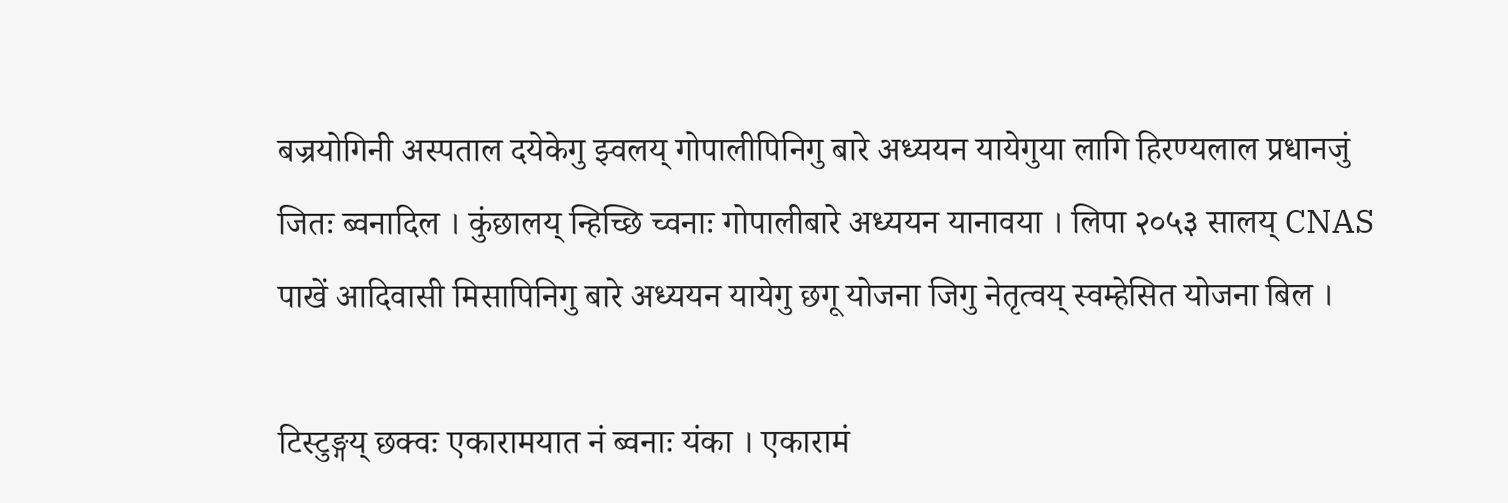बज्रयोगिनी अस्पताल दयेकेगु झ्वलय् गोपालीपिनिगु बारे अध्ययन यायेगुया लागि हिरण्यलाल प्रधानजुं जितः ब्वनादिल । कुंछालय् न्हिच्छि च्वनाः गोपालीबारे अध्ययन यानावया । लिपा २०५३ सालय् CNAS पाखें आदिवासी मिसापिनिगु बारे अध्ययन यायेगु छगू योजना जिगु नेतृत्वय् स्वम्हेसित योजना बिल ।

टिस्टुङ्गय् छक्वः एकारामयात नं ब्वनाः यंका । एकारामं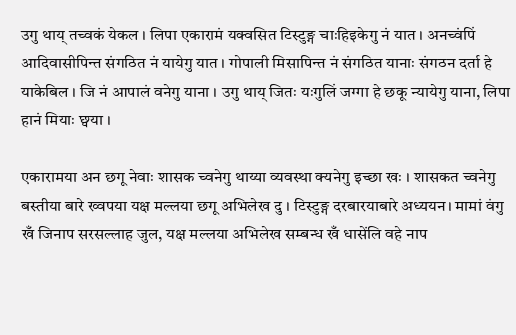उगु थाय् तच्वकं येकल । लिपा एकारामं यक्वसित टिस्टुङ्ग चाःहिइकेगु नं यात । अनच्वंपिं आदिवासीपिन्त संगठित नं यायेगु यात । गोपाली मिसापिन्त नं संगठित यानाः संगठन दर्ता हे याकेबिल । जि नं आपालं वनेगु याना । उगु थाय् जितः यःगुलिं जग्गा हे छकू न्यायेगु याना, लिपा हानं मियाः छ्वया ।

एकारामया अन छगू नेवाः शासक च्वनेगु थाय्या व्यवस्था क्यनेगु इच्छा खः । शासकत च्वनेगु बस्तीया बारे ख्वपया यक्ष मल्लया छगू अभिलेख दु । टिस्टुङ्ग दरबारयाबारे अध्ययन। मामां वंगु खँ जिनाप सरसल्लाह जुल, यक्ष मल्लया अभिलेख सम्बन्ध खँ धासेंलि वहे नाप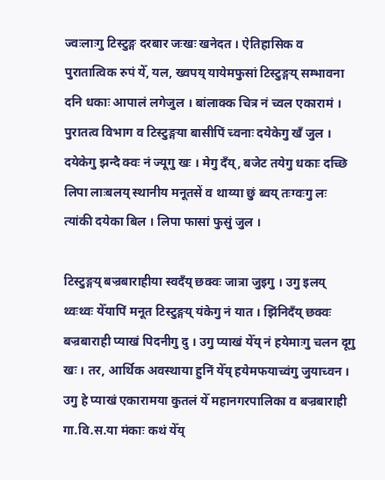ज्वःलाःगु टिस्टुङ्ग दरबार जःखः खनेदत । ऐतिहासिक व पुरातात्विक रुपं येँ, यल, ख्वपय् यायेमफुसां टिस्टुङ्गय् सम्भावना दनि धकाः आपालं लगेजुल । बांलाक्क चित्र नं च्वल एकारामं । पुरातत्व विभाग व टिस्टुङ्गया बासीपिं च्वनाः दयेकेगु खँ जुल । दयेकेगु झन्दै क्वः नं ज्यूगु खः । मेगु दँय्, बजेट तयेगु धकाः दच्छि लिपा लाःबलय् स्थानीय मनूतसें व थाय्या छुं ब्वय् तःग्वःगु लः त्यांकी दयेका बिल । लिपा फासां फुसुं जुल ।

टिस्टुङ्गय् बज्रबाराहीया स्वदँय् छक्वः जात्रा जुइगु । उगु इलय् थ्वःथ्वः येँयापिं मनूत टिस्टुङ्गय् यंकेगु नं यात । झिंनिदँय् छक्वः बज्रबाराही प्याखं पिदनीगु दु । उगु प्याखं येँय् नं हयेमाःगु चलन दूगु खः । तर, आर्थिक अवस्थाया हुनिं येँय् हयेमफयाच्वंगु जुयाच्वन । उगु हे प्याखं एकारामया कुतलं येँ महानगरपालिका व बज्रबाराही गा.वि.स.या मंकाः कथं येँय्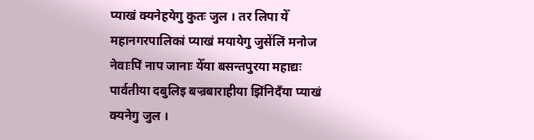प्याखं क्यनेहयेगु कुतः जुल । तर लिपा येँ महानगरपालिकां प्याखं मयायेगु जुसेंलिं मनोज नेवाःपिं नाप जानाः येँया बसन्तपुरया महाद्यः पार्वतीया दबुलिइ बज्रबाराहीया झिंनिदँया प्याखं क्यनेगु जुल ।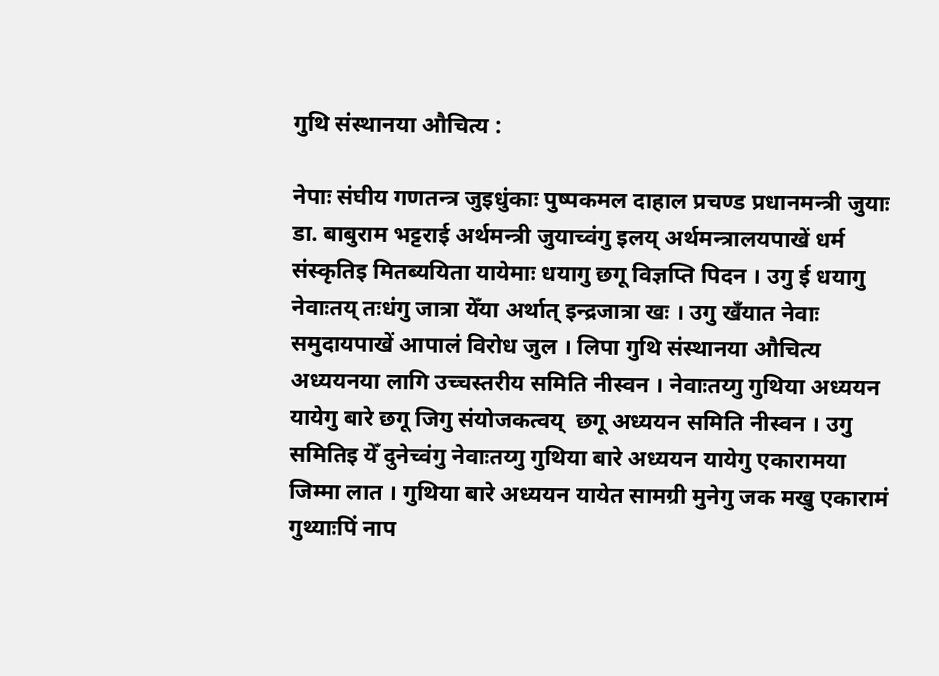गुथि संस्थानया औचित्य :

नेपाः संघीय गणतन्त्र जुइधुंकाः पुष्पकमल दाहाल प्रचण्ड प्रधानमन्त्री जुयाः डा. बाबुराम भट्टराई अर्थमन्त्री जुयाच्वंगु इलय् अर्थमन्त्रालयपाखें धर्म संस्कृतिइ मितब्ययिता यायेमाः धयागु छगू विज्ञप्ति पिदन । उगु ई धयागु नेवाःतय् तःधंगु जात्रा येँया अर्थात् इन्द्रजात्रा खः । उगु खँयात नेवाः समुदायपाखें आपालं विरोध जुल । लिपा गुथि संस्थानया औचित्य अध्ययनया लागि उच्चस्तरीय समिति नीस्वन । नेवाःतय्गु गुथिया अध्ययन यायेगु बारे छगू जिगु संयोजकत्वय्  छगू अध्ययन समिति नीस्वन । उगु समितिइ येँ दुनेच्वंगु नेवाःतय्गु गुथिया बारे अध्ययन यायेगु एकारामया जिम्मा लात । गुथिया बारे अध्ययन यायेत सामग्री मुनेगु जक मखु एकारामं गुथ्याःपिं नाप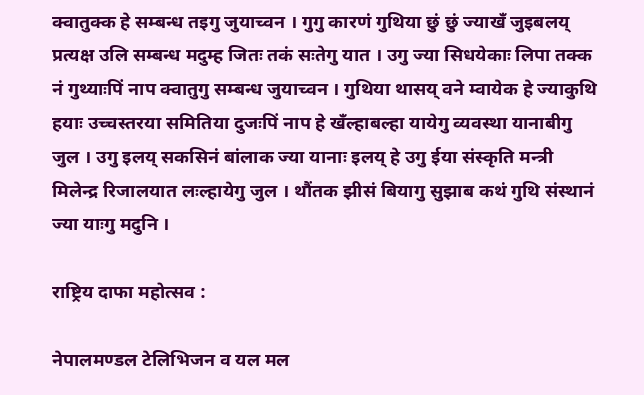क्वातुक्क हे सम्बन्ध तइगु जुयाच्वन । गुगु कारणं गुथिया छुं छुं ज्याखँ जुइबलय् प्रत्यक्ष उलि सम्बन्ध मदुम्ह जितः तकं सःतेगु यात । उगु ज्या सिधयेकाः लिपा तक्क नं गुथ्याःपिं नाप क्वातुगु सम्बन्ध जुयाच्वन । गुथिया थासय् वने म्वायेक हे ज्याकुथि हयाः उच्चस्तरया समितिया दुजःपिं नाप हे खँल्हाबल्हा यायेगु व्यवस्था यानाबीगु जुल । उगु इलय् सकसिनं बांलाक ज्या यानाः इलय् हे उगु ईया संस्कृति मन्त्री मिलेन्द्र रिजालयात लःल्हायेगु जुल । थौंतक झीसं बियागु सुझाब कथं गुथि संस्थानं ज्या याःगु मदुनि ।

राष्ट्रिय दाफा महोत्सव :

नेपालमण्डल टेलिभिजन व यल मल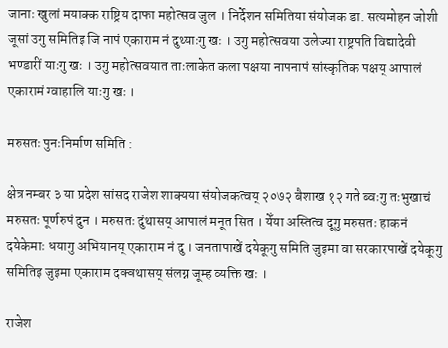जानाः खुलां मयाक्क राष्ट्रिय दाफा महोत्सव जुल । निर्देशन समितिया संयोजक डा. सत्यमोहन जोशी जूसां उगु समितिइ जि नापं एकाराम नं दुथ्याःगु खः । उगु महोत्सवया उलेज्या राष्ट्रपति विद्यादेवी भण्डारीं याःगु खः । उगु महोत्सवयात ताःलाकेत कला पक्षया नापनापं सांस्कृतिक पक्षय् आपालं एकारामं ग्वाहालि याःगु खः ।

मरुसतः पुनःनिर्माण समिति :

क्षेत्र नम्बर ३ या प्रदेश सांसद राजेश शाक्यया संयोजकत्वय् २०७२ बैशाख १२ गते ब्वःगु तःभुखाचं मरुसतः पूर्णरुपं दुन । मरुसतः दुंथासय् आपालं मनूत सित । येँया अस्तित्व दूगु मरुसतः हाकनं दयेकेमाः धयागु अभियानय् एकाराम नं दु । जनतापाखें दयेकूगु समिति जुइमा वा सरकारपाखें दयेकूगु समितिइ जुइमा एकाराम दक्वथासय् संलग्न जूम्ह व्यक्ति खः ।

राजेश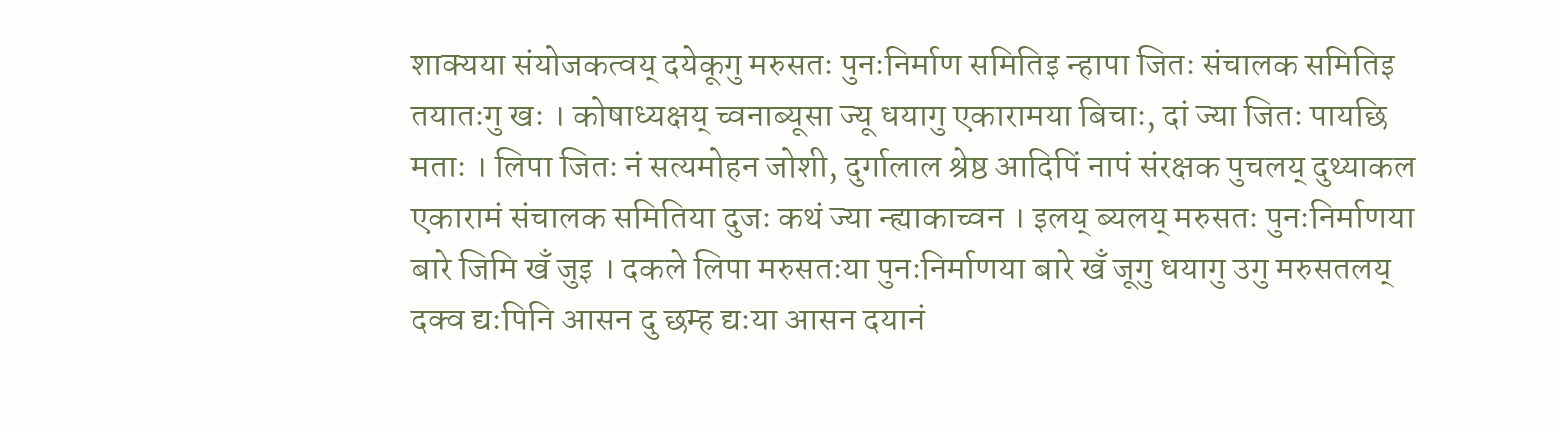शाक्यया संयोजकत्वय् दयेकूगु मरुसतः पुनःनिर्माण समितिइ न्हापा जितः संचालक समितिइ तयातःगु खः । कोषाध्यक्षय् च्वनाब्यूसा ज्यू धयागु एकारामया बिचाः, दां ज्या जितः पायछि मताः । लिपा जितः नं सत्यमोहन जोशी, दुर्गालाल श्रेष्ठ आदिपिं नापं संरक्षक पुचलय् दुथ्याकल एकारामं संचालक समितिया दुजः कथं ज्या न्ह्याकाच्वन । इलय् ब्यलय् मरुसतः पुनःनिर्माणया बारे जिमि खँ जुइ । दकले लिपा मरुसतःया पुनःनिर्माणया बारे खँ जूगु धयागु उगु मरुसतलय् दक्व द्यःपिनि आसन दु छम्ह द्यःया आसन दयानं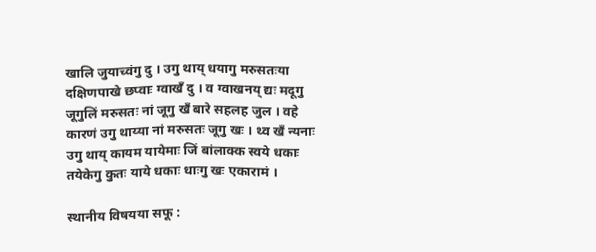खालि जुयाच्वंगु दु । उगु थाय् धयागु मरुसतःया दक्षिणपाखे छप्वाः ग्वाखँ दु । व ग्वाखनय् द्यः मदूगु जूगुलिं मरुसतः नां जूगु खँ बारे सहलह जुल । वहे कारणं उगु थाय्या नां मरुसतः जूगु खः । थ्व खँ न्यनाः उगु थाय् कायम यायेमाः जिं बांलाक्क स्वये धकाः तयेकेगु कुतः याये धकाः धाःगु खः एकारामं ।

स्थानीय विषयया सफू :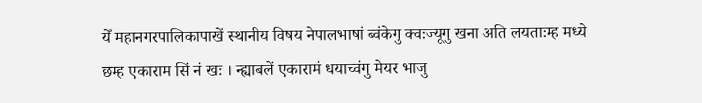येँ महानगरपालिकापाखें स्थानीय विषय नेपालभाषां ब्वंकेगु क्वःज्यूगु खना अति लयताःम्ह मध्ये छम्ह एकाराम सिं नं खः । न्ह्याबलें एकारामं धयाच्वंगु मेयर भाजु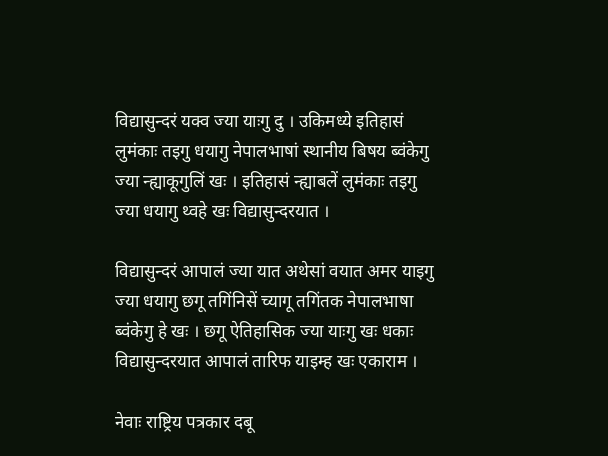विद्यासुन्दरं यक्व ज्या याःगु दु । उकिमध्ये इतिहासं लुमंकाः तइगु धयागु नेपालभाषां स्थानीय बिषय ब्वंकेगु ज्या न्ह्याकूगुलिं खः । इतिहासं न्ह्याबलें लुमंकाः तइगु ज्या धयागु थ्वहे खः विद्यासुन्दरयात ।

विद्यासुन्दरं आपालं ज्या यात अथेसां वयात अमर याइगु ज्या धयागु छगू तगिंनिसें च्यागू तगिंतक नेपालभाषा ब्वंकेगु हे खः । छगू ऐतिहासिक ज्या याःगु खः धकाः विद्यासुन्दरयात आपालं तारिफ याइम्ह खः एकाराम ।

नेवाः राष्ट्रिय पत्रकार दबू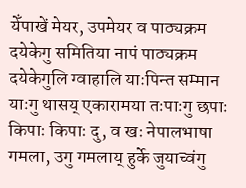येँपाखें मेयर, उपमेयर व पाठ्यक्रम दयेकेगु समितिया नापं पाठ्यक्रम दयेकेगुलि ग्वाहालि याःपिन्त सम्मान याःगु थासय् एकारामया तःपाःगु छपाः किपाः किपाः दु, व खः नेपालभाषा गमला, उगु गमलाय् हुर्के जुयाच्वंगु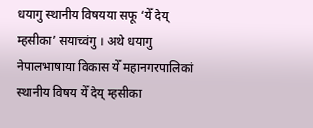धयागु स्थानीय विषयया सफू ‘येँ देय् म्हसीका’ सयाच्वंगु । अथे धयागु नेपालभाषाया विकास येँ महानगरपालिकां स्थानीय विषय येँ देय् म्हसीका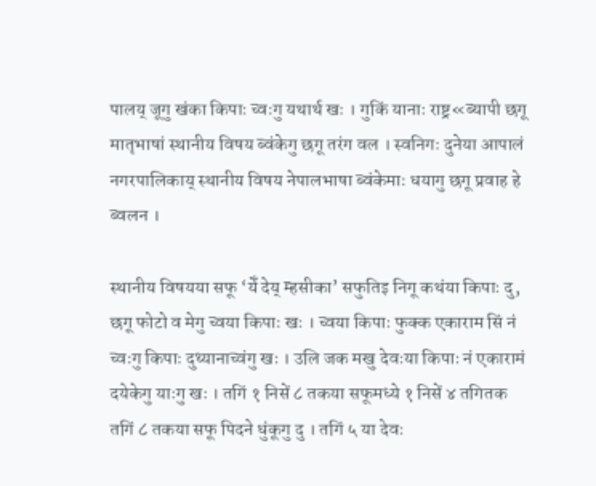पालय् जूगु खंका किपाः च्वःगु यथार्थ खः । गुकिं यानाः राष्ट्र«ब्यापी छगू मातृभाषां स्थानीय विषय ब्वंकेगु छगू तरंग वल । स्वनिगः दुनेया आपालं नगरपालिकाय् स्थानीय विषय नेपालभाषा ब्वंकेमाः धयागु छगू प्रवाह हे ब्वलन ।

स्थानीय विषयया सफू ‘येँ देय् म्हसीका’ सफुतिइ निगू कथंया किपाः दु, छगू फोटो व मेगु च्वया किपाः खः । च्वया किपाः फुक्क एकाराम सिं नं च्वःगु किपाः दुथ्यानाच्वंगु खः । उलि जक मखु देवःया किपाः नं एकारामं दयेकेगु याःगु खः । तगिं १ निसें ८ तकया सफूमध्ये १ निसें ४ तगितक  तगिं ८ तकया सफू पिदने धुंकूगु दु । तगिं ५ या देवः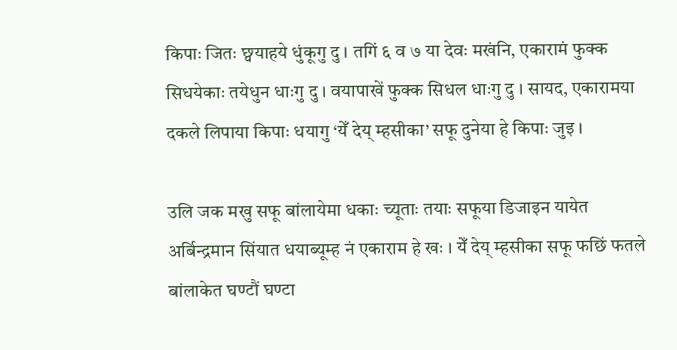किपाः जितः छ्वयाहये धुंकूगु दु । तगिं ६ व ७ या देवः मखंनि, एकारामं फुक्क सिधयेकाः तयेधुन धाःगु दु । वयापाखें फुक्क सिधल धाःगु दु । सायद, एकारामया दकले लिपाया किपाः धयागु ‘येँ देय् म्हसीका’ सफू दुनेया हे किपाः जुइ ।

उलि जक मखु सफू बांलायेमा धकाः च्यूताः तयाः सफूया डिजाइन यायेत अर्बिन्द्रमान सिंयात धयाब्यूम्ह नं एकाराम हे खः । येँ देय् म्हसीका सफू फछिं फतले बांलाकेत घण्टौं घण्टा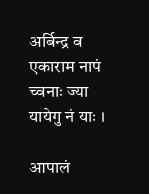अर्बिन्द्र व एकाराम नापं च्वनाः ज्या यायेगु नं याः ।

आपालं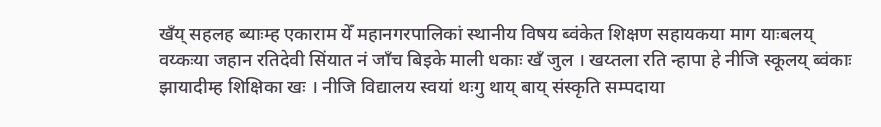खँय् सहलह ब्याःम्ह एकाराम येँ महानगरपालिकां स्थानीय विषय ब्वंकेत शिक्षण सहायकया माग याःबलय् वय्कःया जहान रतिदेवी सिंयात नं जाँच बिइके माली धकाः खँ जुल । खय्तला रति न्हापा हे नीजि स्कूलय् ब्वंकाः झायादीम्ह शिक्षिका खः । नीजि विद्यालय स्वयां थःगु थाय् बाय् संस्कृति सम्पदाया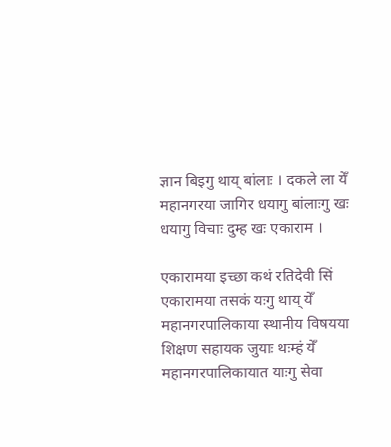ज्ञान बिइगु थाय् बांलाः । दकले ला येँ महानगरया जागिर धयागु बांलाःगु खः धयागु विचाः दुम्ह खः एकाराम ।

एकारामया इच्छा कथं रतिदेवी सिं एकारामया तसकं यःगु थाय् येँ महानगरपालिकाया स्थानीय विषयया शिक्षण सहायक जुयाः थःम्हं येँ महानगरपालिकायात याःगु सेवा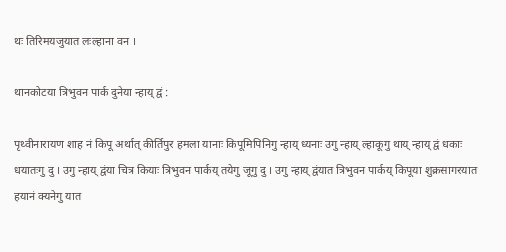थः तिरिमयजुयात लःल्हाना वन ।

थानकोटया त्रिभुवन पार्क दुनेया न्हाय् द्वं :

पृथ्वीनारायण शाह नं किपू अर्थात् कीर्तिपुर हमला यानाः किपूमिपिनिगु न्हाय् ध्यनाः उगु न्हाय् ल्हाकूगु थाय् न्हाय् द्वं धकाः धयातःगु दु । उगु न्हाय् द्वंया चित्र कियाः त्रिभुवन पार्कय् तयेगु जूगु दु । उगु न्हाय् द्वंयात त्रिभुवन पार्कय् किपूया शुक्रसागरयात हयानं क्यनेगु यात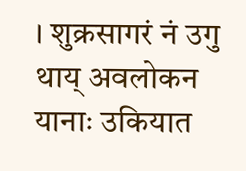। शुक्रसागरं नं उगु थाय् अवलोकन यानाः उकियात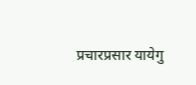प्रचारप्रसार यायेगु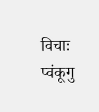विचाः प्वंकूगु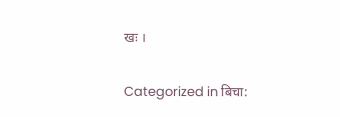खः ।

Categorized in बिचा: